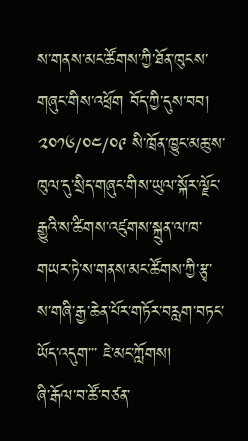ས་གནས་མང་ཚོགས་ཀྱི་ཐོན་ཁུངས་གཞུང་གིས་འཕྲོག བོད་ཀྱི་དུས་བབ། ༢༠༡༦/༠༤/༠༩ སི་ཁྲོན་ཁྱུང་མཆུ་ས་ཁུལ་དུ་སྲིད་གཞུང་གིས་ཡུལ་སྐོར་ལྗོང་རྒྱུའི་ས་ཚིགས་འཛུགས་སྐྲུན་ལ་ཁ་གཡར་ཏེ་ས་གནས་མང་ཚོགས་ཀྱི་རྩྭ་ས་གཞི་རྒྱ་ཆེན་པོར་གཏོར་བརླག་བཏང་ཡོད་འདུག་་་ ཇེ་མང་ཀློགས།
ཞི་རྒོལ་བ་ཚོ་བཙན་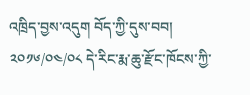འཁྲིད་བྱས་འདུག བོད་ཀྱི་དུས་བབ། ༢༠༡༦/༠༤/༠༨ དེ་རིང་རྨ་ཆུ་རྫོང་ཁོངས་ཀྱི་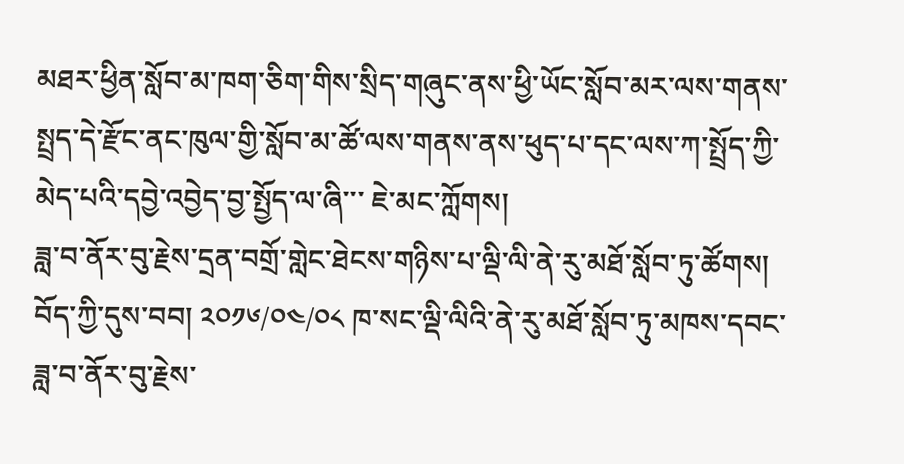མཐར་ཕྱིན་སློབ་མ་ཁག་ཅིག་གིས་སྲིད་གཞུང་ནས་ཕྱི་ཡོང་སློབ་མར་ལས་གནས་སྤྲད་དེ་རྫོང་ནང་ཁུལ་གྱི་སློབ་མ་ཚོ་ལས་གནས་ནས་ཕུད་པ་དང་ལས་ཀ་སྤྲོད་ཀྱི་མེད་པའི་དབྱེ་འབྱེད་བྱ་སྤྱོད་ལ་ཞི་་་ ཇེ་མང་ཀློགས།
ཟླ་བ་ནོར་བུ་རྗེས་དྲན་བགྲོ་གླེང་ཐེངས་གཉིས་པ་ལྡི་ལི་ནེ་རུ་མཐོ་སློབ་ཏུ་ཚོགས། བོད་ཀྱི་དུས་བབ། ༢༠༡༦/༠༤/༠༨ ཁ་སང་ལྡི་ལིའི་ནེ་རུ་མཐོ་སློབ་ཏུ་མཁས་དབང་ཟླ་བ་ནོར་བུ་རྗེས་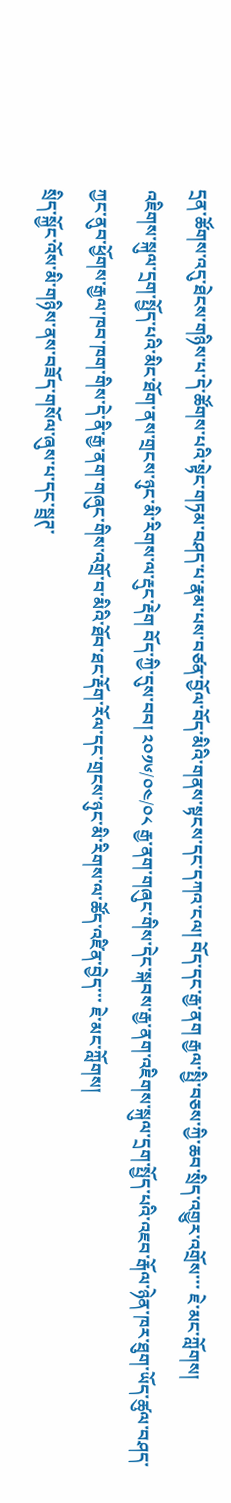དྲན་ཚོགས་འདུ་ཐེངས་གཉིས་པ་དེ་ཚོགས་པའི་སྟེང་གཏམ་བཤད་པ་རྣམ་པས་བཙན་བྱོལ་བོད་མིའི་གནས་སྟངས་དང་དཀའ་ངལ། བོད་དང་རྒྱ་ནག རྒྱལ་སྤྱི་བཅས་ཀྱི་ཆབ་སྲིད་འགྱུར་འགྲོས་་་ ཇེ་མང་ཀློགས།
འཇིགས་སྐུལ་དྲག་སྤྱོད་པའི་མིང་ཐོག་ནས་གྲངས་ཉུང་མི་རིགས་ལ་རྡུང་རྡེག བོད་ཀྱི་དུས་བབ། ༢༠༡༦/༠༤/༠༨ རྒྱ་ནག་གཞུང་གིས་དེང་སྐབས་རྒྱ་ནག་འཇིགས་སྐུལ་དྲག་སྤྱོད་པའི་འཇབ་རྒོལ་ཉེན་ཁར་ཐུག་ཡོད་ཚུལ་བཤད་ཀྱང་ནུབ་ཕྱོགས་རྒྱལ་ཁབ་ཁག་གིས་དེ་ནི་རྒྱ་ནག་གཞུང་གིས་འགྲོ་བ་མིའི་ཐོབ་ཐང་རྡོག་རོལ་དང་གྲངས་ཉུང་མི་རིགས་ལ་ཚོད་འཛིན་བྱེད་་་ ཇེ་མང་ཀློགས།
སྲིད་སྐྱོང་འོས་མི་གཉིས་ནས་བཟོད་གསོལ་ཞུས་པ་དང་སྦྲཊ་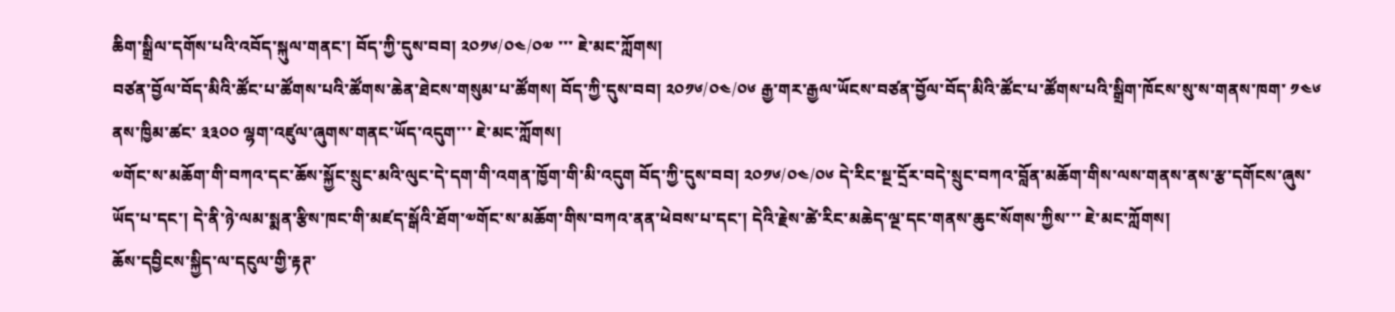ཆིག་སྒྲིལ་དགོས་པའི་འབོད་སྐུལ་གནང་། བོད་ཀྱི་དུས་བབ། ༢༠༡༦/༠༤/༠༧ ་་་ ཇེ་མང་ཀློགས།
བཙན་བྱོལ་བོད་མིའི་ཚོང་པ་ཚོགས་པའི་ཚོགས་ཆེན་ཐེངས་གསུམ་པ་ཚོགས། བོད་ཀྱི་དུས་བབ། ༢༠༡༦/༠༤/༠༦ རྒྱ་གར་རྒྱལ་ཡོངས་བཙན་བྱོལ་བོད་མིའི་ཚོང་པ་ཚོགས་པའི་སྒྲིག་ཁོངས་སུ་ས་གནས་ཁག་ ༡༤༦ ནས་ཁྱིམ་ཚང་ ༣༣༠༠ ལྷག་འཛུལ་ཞུགས་གནང་ཡོད་འདུག་་་ ཇེ་མང་ཀློགས།
༧གོང་ས་མཆོག་གི་བཀའ་དང་ཆོས་སྐྱོང་སྲུང་མའི་ལུང་དེ་དག་གི་འགན་ཁྱོག་གི་མི་འདུག བོད་ཀྱི་དུས་བབ། ༢༠༡༦/༠༤/༠༦ དེ་རིང་སྔ་དྲོར་བདེ་སྲུང་བཀའ་བློན་མཆོག་གིས་ལས་གནས་ནས་རྩ་དགོངས་ཞུས་ཡོད་པ་དང་། དེ་ནི་ཉེ་ལམ་སྨན་རྩིས་ཁང་གི་མཛད་སྒོའི་ཐོག་༧གོང་ས་མཆོག་གིས་བཀའ་ནན་ཕེབས་པ་དང་། དེའི་རྗེས་ཚེ་རིང་མཆེད་ལྔ་དང་གནས་ཆུང་སོགས་ཀྱིས་་་ ཇེ་མང་ཀློགས།
ཆོས་དབྱིངས་སྐྱིད་ལ་དངུལ་གྱི་རྟཊ་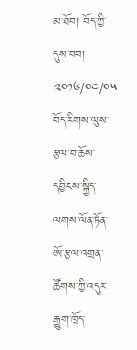མ་ཐོབ། བོད་ཀྱི་དུས་བབ། ༢༠༡༦/༠༤/༠༥ བོད་རིགས་ལུས་རྩལ་བ་ཆོས་དབྱིངས་སྐྱིད་ལགས་ལོན་ཏོན་ཨོ་རྩལ་འགྲན་ཚོགས་ཀྱི་འདུར་རྒྱུག་ཁྲོད་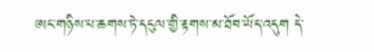ཨང་གཉིས་པ་ཆགས་ཏེ་དངུལ་གྱི་རྟགས་མ་ཐོབ་ཡོད་འདུག དེ་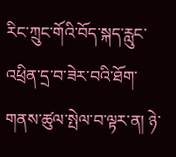རིང་ཀྲུང་གོའི་བོད་སྐད་རླུང་འཕྲིན་དྲ་བ་ཟེར་བའི་ཐོག་གནས་ཚུལ་སྤེལ་བ་ལྟར་ན། ཉེ་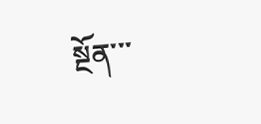སྔོན་་་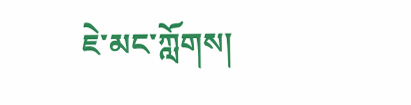ཇེ་མང་ཀློགས།